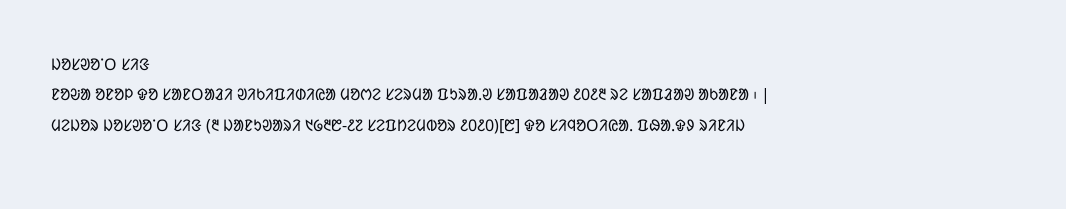ᱡᱚᱥᱣᱚᱸᱛ ᱥᱤᱝ
ᱱᱚᱶᱟ ᱚᱱᱚᱞ ᱫᱚ ᱥᱟᱱᱛᱟᱲᱤ ᱣᱤᱠᱤᱯᱤᱰᱤᱭᱟ ᱢᱚᱬᱮ ᱥᱮᱨᱢᱟ ᱯᱩᱨᱟᱹᱣ ᱥᱟᱯᱟᱲᱟᱣ ᱒᱐᱒᱓ ᱨᱮ ᱥᱟᱯᱲᱟᱣ ᱟᱠᱟᱱᱟ ᱾ |
ᱢᱮᱡᱚᱨ ᱡᱚᱥᱣᱚᱸᱛ ᱥᱤᱝ (᱓ ᱡᱟᱱᱩᱣᱟᱨᱤ ᱑᱙᱓᱘-᱒᱗ ᱥᱮᱯᱴᱮᱢᱵᱚᱨ ᱒᱐᱒᱐)[᱘] ᱫᱚ ᱥᱤᱧᱚᱛᱤᱭᱟᱹ ᱯᱷᱟᱹᱫᱽ ᱨᱤᱱᱤᱡ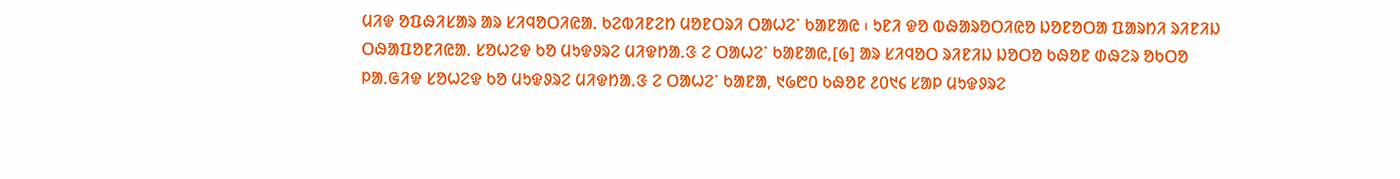ᱢᱤᱫ ᱚᱯᱷᱤᱥᱟᱨ ᱟᱨ ᱥᱤᱧᱚᱛᱤᱭᱟᱹ ᱠᱮᱵᱤᱱᱮᱴ ᱢᱚᱱᱛᱨᱤ ᱛᱟᱦᱮᱸ ᱠᱟᱱᱟᱭ ᱾ ᱩᱱᱤ ᱫᱚ ᱵᱷᱟᱨᱚᱛᱤᱭᱚ ᱡᱚᱱᱚᱛᱟ ᱯᱟᱨᱴᱤ ᱨᱤᱱᱤᱡ ᱛᱷᱟᱯᱚᱱᱤᱭᱟᱹ ᱥᱚᱦᱮᱫ ᱠᱚ ᱢᱩᱫᱽᱨᱮ ᱢᱤᱫᱴᱟᱹᱝ ᱮ ᱛᱟᱦᱮᱸ ᱠᱟᱱᱟᱭ,[᱙] ᱟᱨ ᱥᱤᱧᱚᱛ ᱨᱤᱱᱤᱡ ᱡᱚᱛᱚ ᱠᱷᱚᱱ ᱰᱷᱮᱨ ᱚᱠᱛᱚ ᱞᱟᱹᱜᱤᱫ ᱥᱚᱦᱮᱫ ᱠᱚ ᱢᱩᱫᱽᱨᱮ ᱢᱤᱫᱴᱟᱹᱝ ᱮ ᱛᱟᱦᱮᱸ ᱠᱟᱱᱟ, ᱑᱙᱘᱐ ᱠᱷᱚᱱ ᱒᱐᱑᱔ ᱥᱟᱞ ᱢᱩᱫᱽᱨᱮ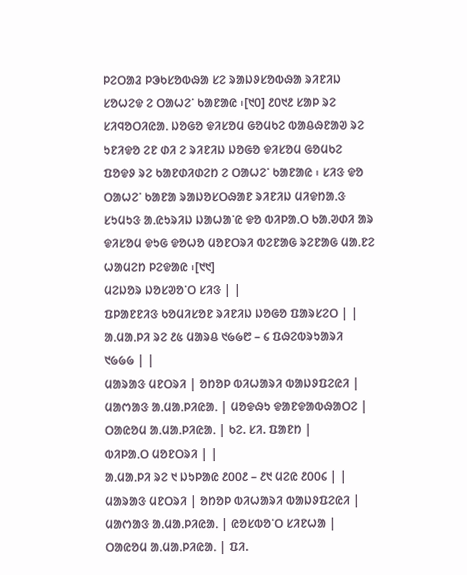ᱞᱮᱛᱟᱲ ᱞᱳᱠᱥᱚᱵᱷᱟ ᱥᱮ ᱨᱟᱡᱽᱥᱚᱵᱷᱟ ᱨᱤᱱᱤᱡ ᱥᱚᱦᱮᱫ ᱮ ᱛᱟᱦᱮᱸ ᱠᱟᱱᱟᱭ ᱾[᱑᱐] ᱒᱐᱑᱒ ᱥᱟᱞ ᱨᱮ ᱥᱤᱧᱚᱛᱤᱭᱟᱹ ᱡᱚᱜᱚ ᱫᱤᱥᱚᱢ ᱜᱚᱢᱠᱮ ᱵᱟᱪᱷᱱᱟᱣ ᱨᱮ ᱩᱱᱤᱫᱚ ᱮᱱ ᱰᱤ ᱮ ᱨᱤᱱᱤᱡ ᱡᱚᱜᱚ ᱫᱤᱥᱚᱢ ᱜᱚᱢᱠᱮ ᱯᱚᱫᱽ ᱨᱮ ᱠᱟᱱᱰᱤᱰᱮᱴ ᱮ ᱛᱟᱦᱮᱸ ᱠᱟᱱᱟᱭ ᱾ ᱥᱤᱝ ᱫᱚ ᱛᱟᱦᱮᱸ ᱠᱟᱱᱟ ᱨᱟᱡᱚᱥᱛᱷᱟᱱ ᱨᱤᱱᱤᱡ ᱢᱤᱫᱴᱟᱹᱝ ᱥᱩᱢᱩᱝ ᱟᱹᱭᱩᱨᱤᱡ ᱡᱟᱦᱟᱸᱭ ᱫᱚ ᱵᱤᱞᱟᱹᱛ ᱠᱟᱹᱣᱰᱤ ᱟᱨ ᱫᱤᱥᱚᱢ ᱫᱩᱜ ᱫᱚᱦᱚ ᱢᱚᱱᱛᱨᱤ ᱵᱮᱱᱟᱜ ᱨᱮᱱᱟᱜ ᱢᱟᱹᱱᱮ ᱦᱟᱢᱮᱴ ᱞᱮᱫᱟᱭ ᱾[᱑᱑]
ᱢᱮᱡᱚᱨ ᱡᱚᱥᱣᱚᱸᱛ ᱥᱤᱝ | |
ᱯᱞᱟᱱᱱᱤᱝ ᱠᱚᱢᱤᱥᱚᱱ ᱨᱤᱱᱤᱡ ᱡᱚᱜᱚ ᱯᱟᱨᱥᱮᱛ | |
ᱟᱹᱢᱟᱹᱞᱤ ᱨᱮ ᱒᱕ ᱢᱟᱨᱪ ᱑᱙᱙᱘ – ᱔ ᱯᱷᱮᱵᱨᱩᱟᱨᱤ ᱑᱙᱙᱙ | |
ᱢᱟᱨᱟᱝ ᱢᱱᱛᱨᱤ | ᱚᱴᱚᱞ ᱵᱤᱦᱟᱨᱤ ᱵᱟᱡᱽᱯᱮᱭᱤ |
ᱢᱟᱬᱟᱝ ᱟᱹᱢᱟᱹᱞᱤᱭᱟᱹ | ᱢᱚᱫᱷᱩ ᱫᱟᱱᱫᱟᱵᱷᱟᱛᱮ |
ᱛᱟᱭᱚᱢ ᱟᱹᱢᱟᱹᱞᱤᱭᱟᱹ | ᱠᱮ. ᱥᱤ. ᱯᱟᱱᱴ |
ᱵᱤᱞᱟᱹᱛ ᱢᱚᱱᱛᱨᱤ | |
ᱟᱹᱢᱟᱹᱞᱤ ᱨᱮ ᱑ ᱡᱩᱞᱟᱭ ᱒᱐᱐᱒ – ᱒᱑ ᱢᱮᱭ ᱒᱐᱐᱔ | |
ᱢᱟᱨᱟᱝ ᱢᱱᱛᱨᱤ | ᱚᱴᱚᱞ ᱵᱤᱦᱟᱨᱤ ᱵᱟᱡᱽᱯᱮᱭᱤ |
ᱢᱟᱬᱟᱝ ᱟᱹᱢᱟᱹᱞᱤᱭᱟᱹ | ᱭᱚᱥᱵᱚᱸᱛ ᱥᱤᱱᱦᱟ |
ᱛᱟᱭᱚᱢ ᱟᱹᱢᱟᱹᱞᱤᱭᱟᱹ | ᱯᱤ.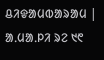ᱪᱤᱫᱟᱢᱵᱟᱨᱟᱢ |
ᱟᱹᱢᱟᱹᱞᱤ ᱨᱮ ᱑᱖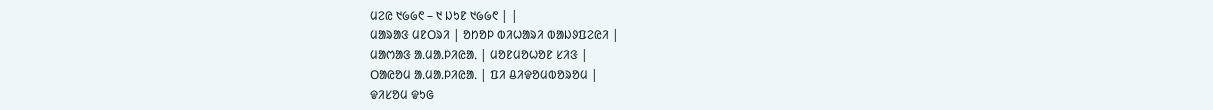ᱢᱮᱭ ᱑᱙᱙᱖ – ᱑ ᱡᱩᱱ ᱑᱙᱙᱖ | |
ᱢᱟᱨᱟᱝ ᱢᱱᱛᱨᱤ | ᱚᱴᱚᱞ ᱵᱤᱦᱟᱨᱤ ᱵᱟᱡᱽᱯᱮᱭᱤ |
ᱢᱟᱬᱟᱝ ᱟᱹᱢᱟᱹᱞᱤᱭᱟᱹ | ᱢᱚᱱᱢᱚᱦᱚᱱ ᱥᱤᱝ |
ᱛᱟᱭᱚᱢ ᱟᱹᱢᱟᱹᱞᱤᱭᱟᱹ | ᱯᱤ ᱪᱤᱫᱚᱢᱵᱚᱨᱚᱢ |
ᱫᱤᱥᱚᱢ ᱫᱩᱜ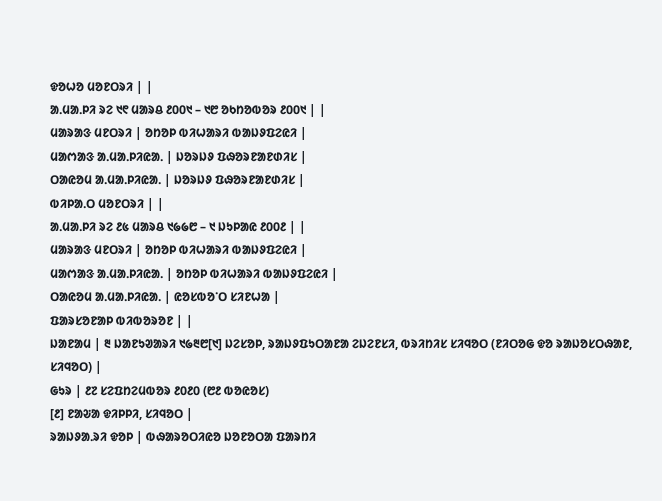ᱫᱚᱦᱚ ᱢᱚᱱᱛᱨᱤ | |
ᱟᱹᱢᱟᱹᱞᱤ ᱨᱮ ᱑᱖ ᱢᱟᱨᱪ ᱒᱐᱐᱑ – ᱑᱘ ᱚᱠᱴᱚᱵᱚᱨ ᱒᱐᱐᱑ | |
ᱢᱟᱨᱟᱝ ᱢᱱᱛᱨᱤ | ᱚᱴᱚᱞ ᱵᱤᱦᱟᱨᱤ ᱵᱟᱡᱽᱯᱮᱭᱤ |
ᱢᱟᱬᱟᱝ ᱟᱹᱢᱟᱹᱞᱤᱭᱟᱹ | ᱡᱚᱨᱡᱽ ᱯᱷᱚᱨᱱᱟᱱᱰᱤᱥ |
ᱛᱟᱭᱚᱢ ᱟᱹᱢᱟᱹᱞᱤᱭᱟᱹ | ᱡᱚᱨᱡᱽ ᱯᱷᱚᱨᱱᱟᱱᱰᱤᱥ |
ᱵᱤᱞᱟᱹᱛ ᱢᱚᱱᱛᱨᱤ | |
ᱟᱹᱢᱟᱹᱞᱤ ᱨᱮ ᱒᱕ ᱢᱟᱨᱪ ᱑᱙᱙᱘ – ᱑ ᱡᱩᱞᱟᱭ ᱒᱐᱐᱒ | |
ᱢᱟᱨᱟᱝ ᱢᱱᱛᱨᱤ | ᱚᱴᱚᱞ ᱵᱤᱦᱟᱨᱤ ᱵᱟᱡᱽᱯᱮᱭᱤ |
ᱢᱟᱬᱟᱝ ᱟᱹᱢᱟᱹᱞᱤᱭᱟᱹ | ᱚᱴᱚᱞ ᱵᱤᱦᱟᱨᱤ ᱵᱟᱡᱽᱯᱮᱭᱤ |
ᱛᱟᱭᱚᱢ ᱟᱹᱢᱟᱹᱞᱤᱭᱟᱹ | ᱭᱚᱥᱵᱚᱸᱛ ᱥᱤᱱᱦᱟ |
ᱯᱟᱨᱥᱚᱱᱟᱞ ᱵᱤᱵᱚᱨᱚᱱ | |
ᱡᱟᱱᱟᱢ | ᱓ ᱡᱟᱱᱩᱣᱟᱨᱤ ᱑᱙᱓᱘[᱑] ᱡᱮᱥᱚᱞ, ᱨᱟᱡᱽᱯᱩᱛᱟᱱᱟ ᱮᱡᱮᱱᱥᱤ, ᱵᱨᱤᱴᱤᱥ ᱥᱤᱧᱚᱛ (ᱱᱤᱛᱚᱜ ᱫᱚ ᱨᱟᱡᱚᱥᱛᱷᱟᱱ, ᱥᱤᱧᱚᱛ) |
ᱜᱩᱨ | ᱒᱗ ᱥᱮᱯᱴᱮᱢᱵᱚᱨ ᱒᱐᱒᱐ (᱘᱒ ᱵᱚᱭᱚᱥ)
[᱒] ᱱᱟᱶᱟ ᱫᱤᱞᱞᱤ, ᱥᱤᱧᱚᱛ |
ᱨᱟᱡᱽᱟᱹᱨᱤ ᱫᱚᱞ | ᱵᱷᱟᱨᱚᱛᱤᱭᱚ ᱡᱚᱱᱚᱛᱟ ᱯᱟᱨᱴᱤ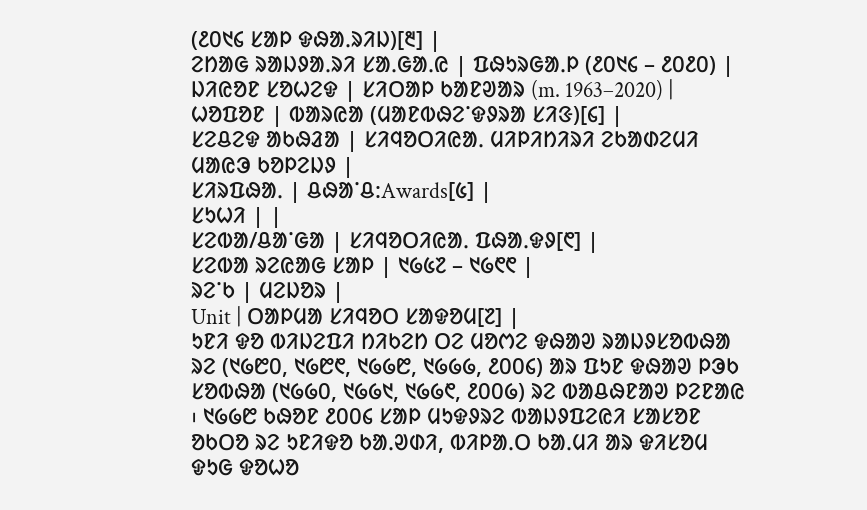(᱒᱐᱑᱔ ᱥᱟᱞ ᱫᱷᱟᱹᱨᱤᱡ)[᱓] |
ᱮᱴᱟᱜ ᱨᱟᱡᱽᱟᱹᱨᱤ ᱥᱟᱹᱜᱟᱹᱭ | ᱯᱷᱩᱨᱜᱟᱹᱞ (᱒᱐᱑᱔ – ᱒᱐᱒᱐) |
ᱡᱤᱭᱚᱱ ᱥᱚᱦᱮᱫ | ᱥᱤᱛᱟᱞ ᱠᱟᱱᱣᱟᱨ (m. 1963–2020) |
ᱦᱚᱯᱚᱱ | ᱵᱟᱨᱭᱟ (ᱢᱟᱱᱵᱷᱮᱸᱫᱽᱨᱟ ᱥᱤᱝ)[᱔] |
ᱥᱮᱪᱮᱫ ᱟᱠᱷᱲᱟ | ᱥᱤᱧᱚᱛᱤᱭᱟᱹ ᱢᱤᱞᱤᱴᱤᱨᱤ ᱮᱠᱟᱰᱮᱢᱤ ᱢᱟᱭᱳ ᱠᱚᱞᱮᱡᱽ |
ᱥᱤᱨᱯᱷᱟᱹ | ᱪᱷᱟᱸᱪ:Awards[᱕] |
ᱥᱩᱦᱤ | |
ᱥᱮᱵᱟ/ᱪᱟᱸᱜᱟ | ᱥᱤᱧᱚᱛᱤᱭᱟᱹ ᱯᱷᱟᱹᱫᱽ[᱖] |
ᱥᱮᱵᱟ ᱨᱮᱭᱟᱜ ᱥᱟᱞ | ᱑᱙᱕᱗ – ᱑᱙᱖᱖ |
ᱨᱮᱸᱠ | ᱢᱮᱡᱚᱨ |
Unit | ᱛᱟᱞᱢᱟ ᱥᱤᱧᱚᱛ ᱥᱟᱫᱚᱢ[᱗] |
ᱩᱱᱤ ᱫᱚ ᱵᱤᱡᱮᱯᱤ ᱴᱤᱠᱮᱴ ᱛᱮ ᱢᱚᱬᱮ ᱫᱷᱟᱣ ᱨᱟᱡᱽᱥᱚᱵᱷᱟ ᱨᱮ (᱑᱙᱘᱐, ᱑᱙᱘᱖, ᱑᱙᱙᱘, ᱑᱙᱙᱙, ᱒᱐᱐᱔) ᱟᱨ ᱯᱩᱱ ᱫᱷᱟᱣ ᱞᱳᱠ ᱥᱚᱵᱷᱟ (᱑᱙᱙᱐, ᱑᱙᱙᱑, ᱑᱙᱙᱖, ᱒᱐᱐᱙) ᱨᱮ ᱵᱟᱪᱷᱱᱟᱣ ᱞᱮᱱᱟᱭ ᱾ ᱑᱙᱙᱘ ᱠᱷᱚᱱ ᱒᱐᱐᱔ ᱥᱟᱞ ᱢᱩᱫᱽᱨᱮ ᱵᱟᱡᱽᱯᱮᱭᱤ ᱥᱟᱥᱚᱱ ᱚᱠᱛᱚ ᱨᱮ ᱩᱱᱤᱫᱚ ᱠᱟᱹᱣᱰᱤ, ᱵᱤᱞᱟᱹᱛ ᱠᱟᱹᱢᱤ ᱟᱨ ᱫᱤᱥᱚᱢ ᱫᱩᱜ ᱫᱚᱦᱚ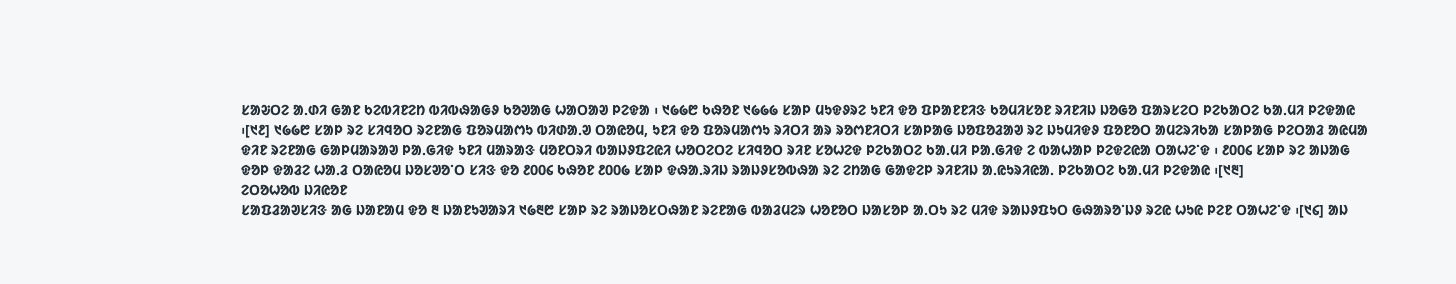ᱥᱟᱶᱛᱮ ᱟᱹᱰᱤ ᱜᱟᱱ ᱠᱮᱵᱤᱱᱮᱴ ᱵᱤᱵᱷᱟᱜᱽ ᱠᱚᱣᱟᱜ ᱦᱟᱛᱟᱣ ᱞᱮᱫᱟ ᱾ ᱑᱙᱙᱘ ᱠᱷᱚᱱ ᱑᱙᱙᱙ ᱥᱟᱞ ᱢᱩᱫᱽᱨᱮ ᱩᱱᱤ ᱫᱚ ᱯᱞᱟᱱᱱᱤᱝ ᱠᱚᱢᱤᱥᱚᱱ ᱨᱤᱱᱤᱡ ᱡᱚᱜᱚ ᱯᱟᱨᱥᱮᱛ ᱞᱮᱠᱟᱛᱮ ᱠᱟᱹᱢᱤ ᱞᱮᱫᱟᱭ ᱾[᱑᱒] ᱑᱙᱙᱘ ᱥᱟᱞ ᱨᱮ ᱥᱤᱧᱚᱛ ᱨᱮᱱᱟᱜ ᱯᱚᱨᱢᱟᱬᱩ ᱵᱤᱰᱟᱹᱣ ᱛᱟᱭᱚᱢ, ᱩᱱᱤ ᱫᱚ ᱯᱚᱨᱢᱟᱬᱩ ᱨᱤᱛᱤ ᱟᱨ ᱨᱚᱬᱱᱤᱛᱤ ᱥᱟᱞᱟᱜ ᱡᱚᱯᱚᱲᱟᱣ ᱨᱮ ᱡᱩᱢᱤᱫᱽ ᱯᱚᱱᱚᱛ ᱟᱢᱮᱨᱤᱠᱟ ᱥᱟᱞᱟᱜ ᱞᱮᱛᱟᱲ ᱟᱭᱢᱟ ᱫᱤᱱ ᱨᱮᱱᱟᱜ ᱜᱟᱞᱢᱟᱨᱟᱣ ᱞᱟᱹᱜᱤᱫ ᱩᱱᱤ ᱢᱟᱨᱟᱝ ᱢᱚᱱᱛᱨᱤ ᱵᱟᱡᱽᱯᱮᱭᱤ ᱦᱚᱛᱮᱛᱮ ᱥᱤᱧᱚᱛ ᱨᱤᱱ ᱥᱚᱦᱮᱫ ᱞᱮᱠᱟᱛᱮ ᱠᱟᱹᱢᱤ ᱞᱟᱹᱜᱤᱫ ᱮ ᱵᱟᱦᱟᱞ ᱞᱮᱫᱮᱭᱟ ᱛᱟᱦᱮᱸᱫ ᱾ ᱒᱐᱐᱔ ᱥᱟᱞ ᱨᱮ ᱟᱡᱟᱜ ᱫᱚᱞ ᱫᱟᱲᱮ ᱦᱟᱹᱲ ᱛᱟᱭᱚᱢ ᱡᱚᱥᱣᱚᱸᱛ ᱥᱤᱝ ᱫᱚ ᱒᱐᱐᱔ ᱠᱷᱚᱱ ᱒᱐᱐᱙ ᱥᱟᱞ ᱫᱷᱟᱹᱨᱤᱡ ᱨᱟᱡᱽᱥᱚᱵᱷᱟ ᱨᱮ ᱮᱴᱟᱜ ᱜᱟᱫᱮᱞ ᱨᱤᱱᱤᱡ ᱟᱹᱭᱩᱨᱤᱭᱟᱹ ᱞᱮᱠᱟᱛᱮ ᱠᱟᱹᱢᱤ ᱞᱮᱫᱟᱭ ᱾[᱑᱓]
ᱮᱛᱚᱦᱚᱵ ᱡᱤᱭᱚᱱ
ᱥᱟᱯᱲᱟᱣᱥᱤᱝ ᱟᱜ ᱡᱟᱱᱟᱢ ᱫᱚ ᱓ ᱡᱟᱱᱩᱣᱟᱨᱤ ᱑᱙᱓᱘ ᱥᱟᱞ ᱨᱮ ᱨᱟᱡᱚᱥᱛᱷᱟᱱ ᱨᱮᱱᱟᱜ ᱵᱟᱲᱢᱮᱨ ᱦᱚᱱᱚᱛ ᱡᱟᱥᱚᱞ ᱟᱹᱛᱩ ᱨᱮ ᱢᱤᱫ ᱨᱟᱡᱽᱯᱩᱛ ᱜᱷᱟᱨᱚᱸᱡᱽ ᱨᱮᱭ ᱦᱩᱭ ᱞᱮᱱ ᱛᱟᱦᱮᱸᱫ ᱾[᱑᱔] ᱟᱡ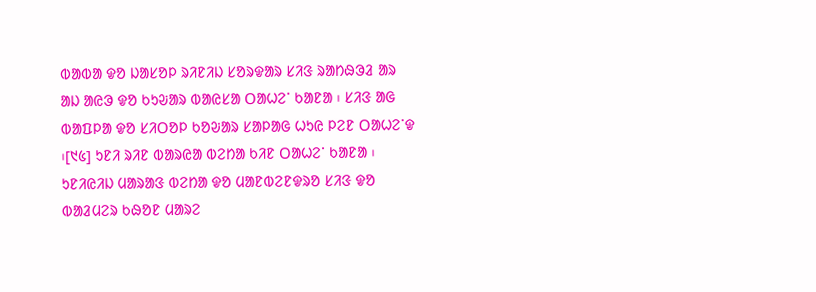ᱵᱟᱵᱟ ᱫᱚ ᱡᱟᱥᱚᱞ ᱨᱤᱱᱤᱡ ᱥᱚᱨᱫᱟᱨ ᱥᱤᱝ ᱨᱟᱴᱷᱳᱲ ᱟᱨ ᱟᱡ ᱟᱭᱳ ᱫᱚ ᱠᱩᱶᱟᱨ ᱵᱟᱭᱥᱟ ᱛᱟᱦᱮᱸ ᱠᱟᱱᱟ ᱾ ᱥᱤᱝ ᱟᱜ ᱵᱟᱯᱞᱟ ᱫᱚ ᱥᱤᱛᱚᱞ ᱠᱚᱶᱟᱨ ᱥᱟᱞᱟᱜ ᱦᱩᱭ ᱞᱮᱱ ᱛᱟᱦᱮᱸᱫ ᱾[᱑᱕] ᱩᱱᱤ ᱨᱤᱱ ᱵᱟᱨᱭᱟ ᱵᱮᱴᱟ ᱠᱤᱱ ᱛᱟᱦᱮᱸ ᱠᱟᱱᱟ ᱾ ᱩᱱᱤᱭᱤᱡ ᱢᱟᱨᱟᱝ ᱵᱮᱴᱟ ᱫᱚ ᱢᱟᱱᱵᱮᱱᱫᱨᱚ ᱥᱤᱝ ᱫᱚ ᱵᱟᱲᱢᱮᱨ ᱠᱷᱚᱱ ᱢᱟᱨᱮ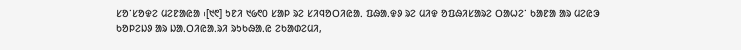ᱥᱚᱸᱥᱚᱫᱮ ᱢᱮᱱᱟᱭᱟ ᱾[᱑᱖] ᱩᱱᱤ ᱑᱙᱖᱐ ᱥᱟᱞ ᱨᱮ ᱥᱤᱧᱚᱛᱤᱭᱟᱹ ᱯᱷᱟᱹᱫᱽ ᱨᱮ ᱢᱤᱫ ᱚᱯᱷᱤᱥᱟᱨᱮ ᱛᱟᱦᱮᱸ ᱠᱟᱱᱟ ᱟᱨ ᱢᱮᱭᱳ ᱠᱚᱞᱮᱡᱽ ᱟᱨ ᱡᱟᱹᱛᱤᱭᱟᱹᱨᱤ ᱨᱩᱠᱷᱟᱹᱭ ᱮᱠᱟᱰᱮᱢᱤ,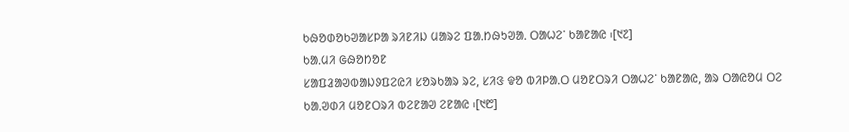ᱠᱷᱚᱰᱚᱠᱣᱟᱥᱞᱟ ᱨᱤᱱᱤᱡ ᱢᱟᱨᱮ ᱯᱟᱹᱴᱷᱩᱣᱟᱹ ᱛᱟᱦᱮᱸ ᱠᱟᱱᱟᱭ ᱾[᱑᱗]
ᱠᱟᱹᱢᱤ ᱜᱷᱚᱴᱚᱱ
ᱥᱟᱯᱲᱟᱣᱵᱟᱡᱽᱯᱮᱭᱤ ᱥᱚᱨᱠᱟᱨ ᱨᱮ, ᱥᱤᱝ ᱫᱚ ᱵᱤᱞᱟᱹᱛ ᱢᱚᱱᱛᱨᱤ ᱛᱟᱦᱮᱸ ᱠᱟᱱᱟᱭ, ᱟᱨ ᱛᱟᱭᱚᱢ ᱛᱮ ᱠᱟᱹᱣᱰᱤ ᱢᱚᱱᱛᱨᱤ ᱵᱮᱱᱟᱣ ᱮᱱᱟᱭ ᱾[᱑᱘]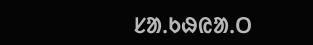ᱥᱟᱹᱠᱷᱭᱟᱹᱛ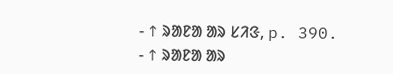- ↑ ᱨᱟᱱᱟ ᱟᱨ ᱥᱤᱝ, p. 390.
- ↑ ᱨᱟᱱᱟ ᱟᱨ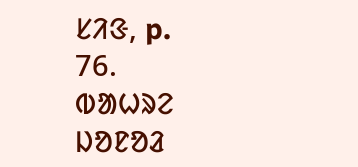ᱥᱤᱝ, p. 76.
ᱵᱟᱦᱨᱮ ᱡᱚᱱᱚᱲ